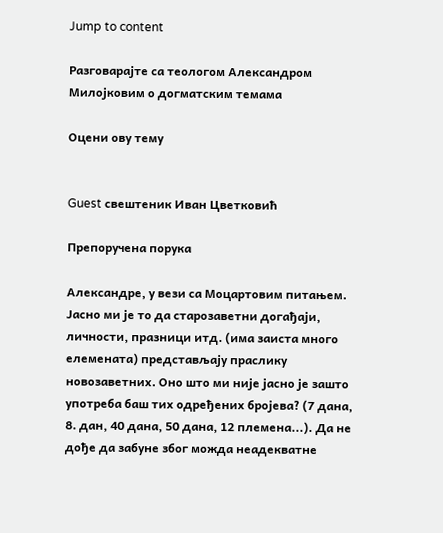Jump to content

Разговарајте са теологом Александром Милојковим о догматским темама

Оцени ову тему


Guest свештеник Иван Цветковић

Препоручена порука

Александре, у вези са Моцартовим питањем. Јасно ми је то да старозаветни догађаји, личности, празници итд. (има заиста много елемената) представљају праслику новозаветних. Оно што ми није јасно је зашто употреба баш тих одређених бројева? (7 дана, 8. дан, 40 дана, 50 дана, 12 племена...). Да не дође да забуне због можда неадекватне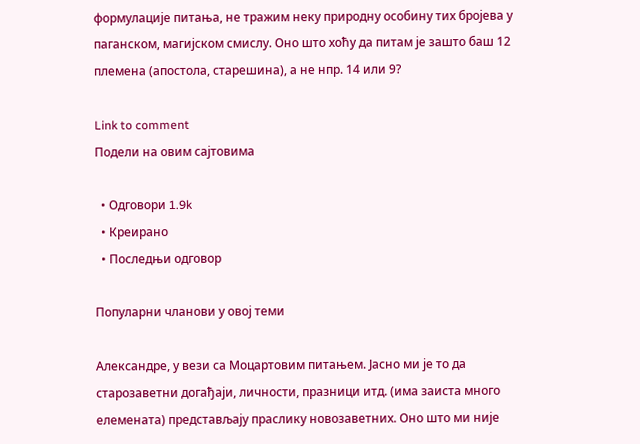формулације питања, не тражим неку природну особину тих бројева у паганском, магијском смислу. Оно што хоћу да питам је зашто баш 12 племена (апостола, старешина), а не нпр. 14 или 9?

Link to comment
Подели на овим сајтовима

  • Одговори 1.9k
  • Креирано
  • Последњи одговор

Популарни чланови у овој теми

Александре, у вези са Моцартовим питањем. Јасно ми је то да старозаветни догађаји, личности, празници итд. (има заиста много елемената) представљају праслику новозаветних. Оно што ми није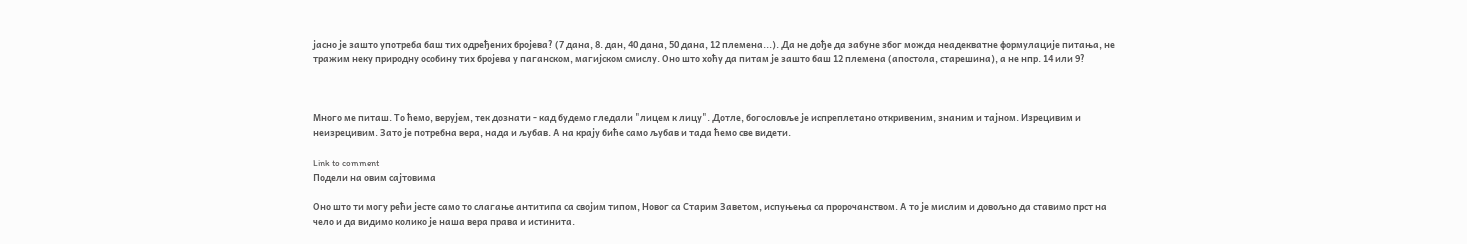јасно је зашто употреба баш тих одређених бројева? (7 дана, 8. дан, 40 дана, 50 дана, 12 племена...). Да не дође да забуне због можда неадекватне формулације питања, не тражим неку природну особину тих бројева у паганском, магијском смислу. Оно што хоћу да питам је зашто баш 12 племена (апостола, старешина), а не нпр. 14 или 9?



Много ме питаш. То ћемо, верујем, тек дознати - кад будемо гледали "лицем к лицу". Дотле, богословље је испреплетано откривеним, знаним и тајном. Изрецивим и неизрецивим. Зато је потребна вера, нада и љубав. А на крају биће само љубав и тада ћемо све видети.

Link to comment
Подели на овим сајтовима

Оно што ти могу рећи јесте само то слагање антитипа са својим типом, Новог са Старим Заветом, испуњења са пророчанством. А то је мислим и довољно да ставимо прст на чело и да видимо колико је наша вера права и истинита.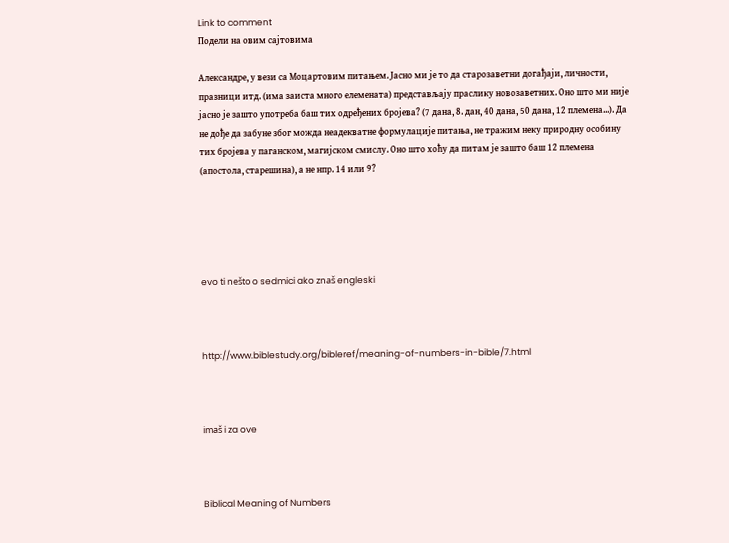Link to comment
Подели на овим сајтовима

Александре, у вези са Моцартовим питањем. Јасно ми је то да старозаветни догађаји, личности, празници итд. (има заиста много елемената) представљају праслику новозаветних. Оно што ми није јасно је зашто употреба баш тих одређених бројева? (7 дана, 8. дан, 40 дана, 50 дана, 12 племена...). Да не дође да забуне због можда неадекватне формулације питања, не тражим неку природну особину тих бројева у паганском, магијском смислу. Оно што хоћу да питам је зашто баш 12 племена (апостола, старешина), а не нпр. 14 или 9?





evo ti nešto o sedmici ako znaš engleski



http://www.biblestudy.org/bibleref/meaning-of-numbers-in-bible/7.html



imaš i za ove



Biblical Meaning of Numbers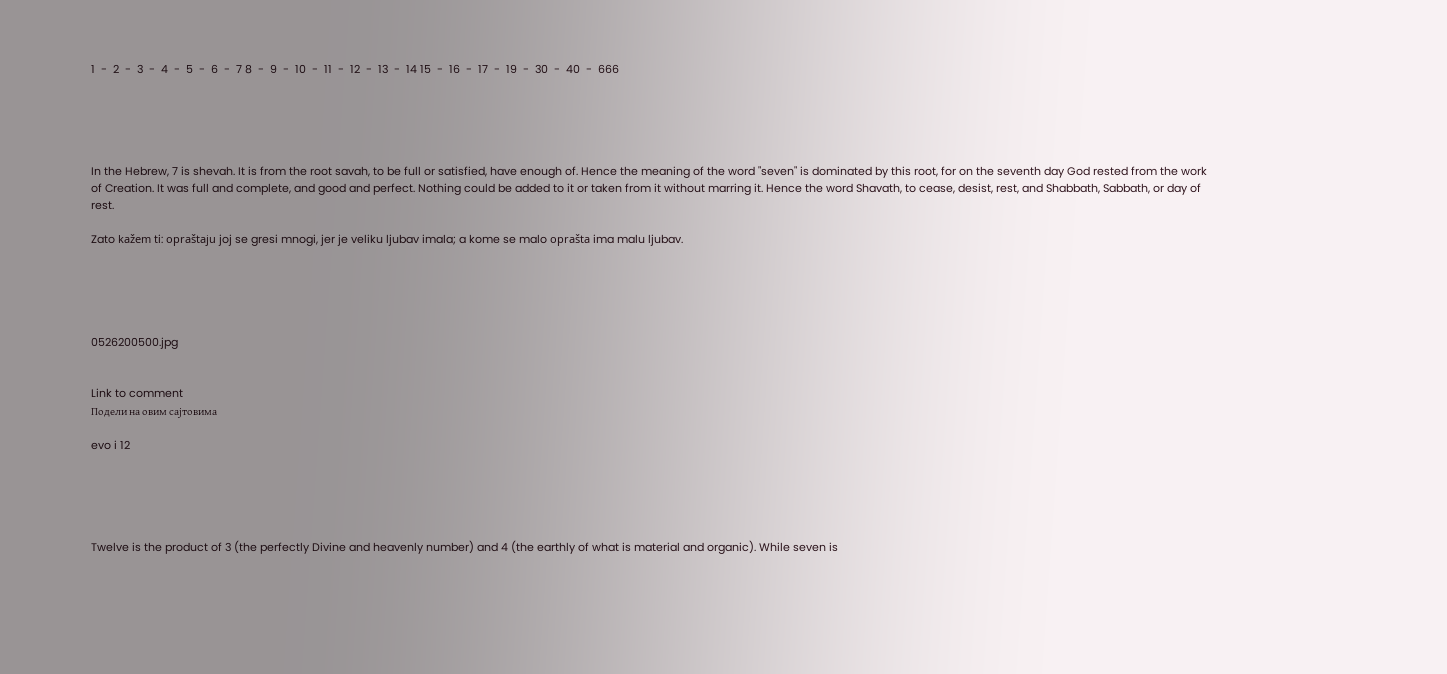1  -  2  -  3  -  4  -  5  -  6  -  7 8  -  9  -  10  -  11  -  12  -  13  -  14 15  -  16  -  17  -  19  -  30  -  40  -  666





In the Hebrew, 7 is shevah. It is from the root savah, to be full or satisfied, have enough of. Hence the meaning of the word "seven" is dominated by this root, for on the seventh day God rested from the work of Creation. It was full and complete, and good and perfect. Nothing could be added to it or taken from it without marring it. Hence the word Shavath, to cease, desist, rest, and Shabbath, Sabbath, or day of rest.

Zato kažem ti: opraštaju joj se gresi mnogi, jer je veliku ljubav imala; a kome se malo oprašta ima malu ljubav.





0526200500.jpg


Link to comment
Подели на овим сајтовима

evo i 12





Twelve is the product of 3 (the perfectly Divine and heavenly number) and 4 (the earthly of what is material and organic). While seven is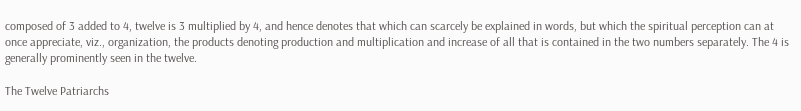composed of 3 added to 4, twelve is 3 multiplied by 4, and hence denotes that which can scarcely be explained in words, but which the spiritual perception can at once appreciate, viz., organization, the products denoting production and multiplication and increase of all that is contained in the two numbers separately. The 4 is generally prominently seen in the twelve.

The Twelve Patriarchs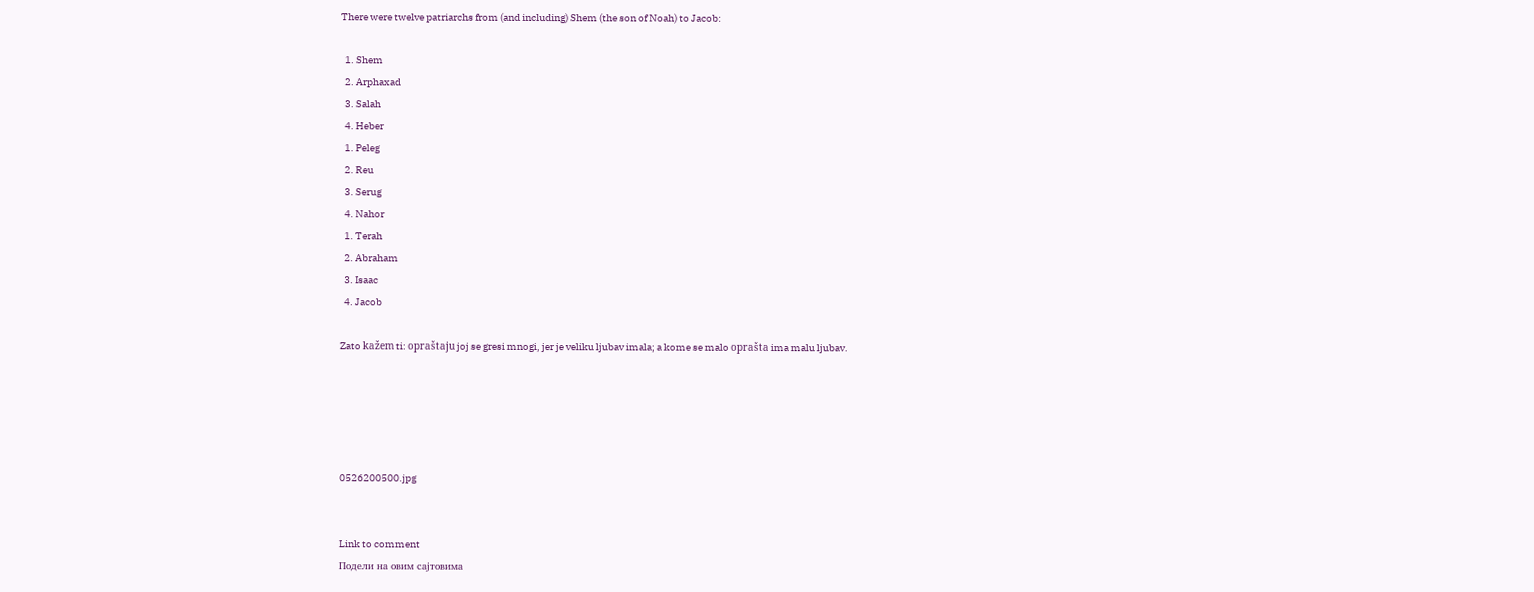There were twelve patriarchs from (and including) Shem (the son of Noah) to Jacob:

  1. Shem
  2. Arphaxad
  3. Salah
  4. Heber
  1. Peleg
  2. Reu
  3. Serug
  4. Nahor
  1. Terah
  2. Abraham
  3. Isaac
  4. Jacob

Zato kažem ti: opraštaju joj se gresi mnogi, jer je veliku ljubav imala; a kome se malo oprašta ima malu ljubav.





0526200500.jpg


Link to comment
Подели на овим сајтовима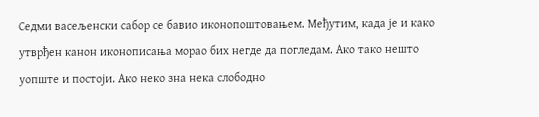Седми васељенски сабор се бавио иконопоштовањем. Међутим, када је и како утврђен канон иконописања морао бих негде да погледам. Ако тако нешто уопште и постоји. Ако неко зна нека слободно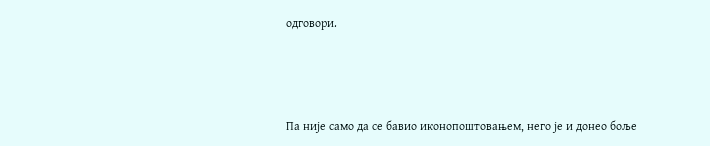одговори.



Па није само да се бавио иконопоштовањем, него је и донео боље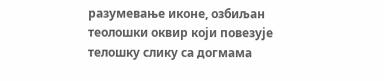разумевање иконе, озбиљан теолошки оквир који повезује телошку слику са догмама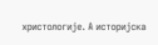христологије. А историјска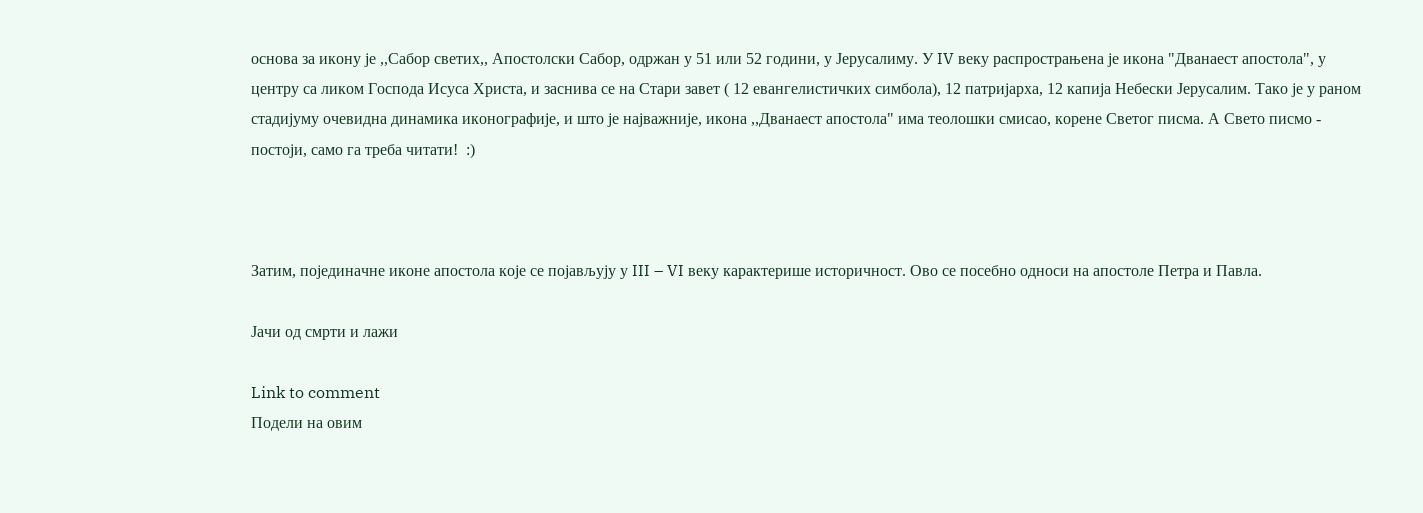основа за икону је ,,Сабор светих,, Апостолски Сабор, одржан у 51 или 52 години, у Јерусалиму. У IV веку распрострањена је икона "Дванаест апостола", у центру са ликом Господа Исуса Христа, и заснива се на Стари завет ( 12 евангелистичких симбола), 12 патријарха, 12 капија Небески Јерусалим. Тако је у раном стадијуму очевидна динамика иконографије, и што је најважније, икона ,,Дванаест апостола" има теолошки смисао, корене Светог писма. А Свето писмо - постоји, само га треба читати!  :)



Затим, појединачне иконе апостола које се појављују у III – VI веку карактерише историчност. Ово се посебно односи на апостоле Петра и Павла.

Јачи од смрти и лажи

Link to comment
Подели на овим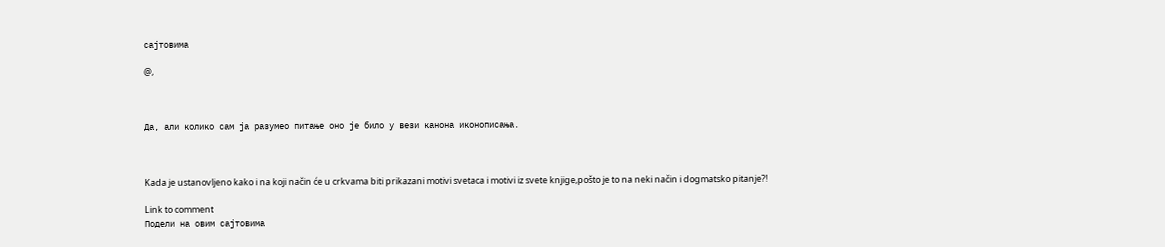сајтовима

@,



Да, али колико сам ја разумео питање оно је било у вези канона иконописања.



Kada je ustanovljeno kako i na koji način će u crkvama biti prikazani motivi svetaca i motivi iz svete knjige,pošto je to na neki način i dogmatsko pitanje?!

Link to comment
Подели на овим сајтовима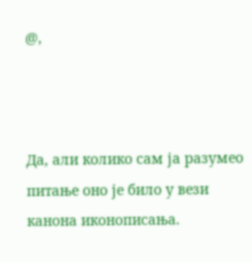@,



Да, али колико сам ја разумео питање оно је било у вези канона иконописања.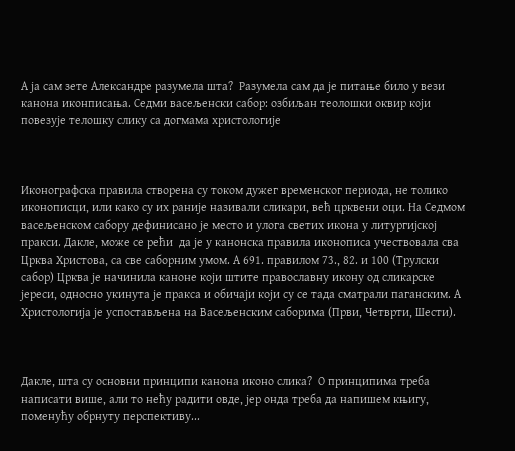А ја сам зете Александре разумела шта?  Разумела сам да је питање било у вези канона иконписања. Седми васељенски сабор: озбиљан теолошки оквир који повезује телошку слику са догмама христологије



Иконографска правила створена су током дужег временског периода, не толико иконописци, или како су их раније називали сликари, већ црквени оци. На Седмом васељенском сабору дефинисано је место и улога светих икона у литургијској пракси. Дакле, може се рећи  да је у канонска правила иконописа учествовала сва Црква Христова, са све саборним умом. А 691. правилом 73., 82. и 100 (Трулски сабор) Црква је начинила каноне који штите православну икону од сликарске јереси, односно укинута је пракса и обичаји који су се тада сматрали паганским. А Христологија је успостављена на Васељенским саборима (Први, Четврти, Шести).



Дакле, шта су основни принципи канона иконо слика?  О принципима треба написати више, али то нећу радити овде, јер онда треба да напишем књигу, поменућу обрнуту перспективу...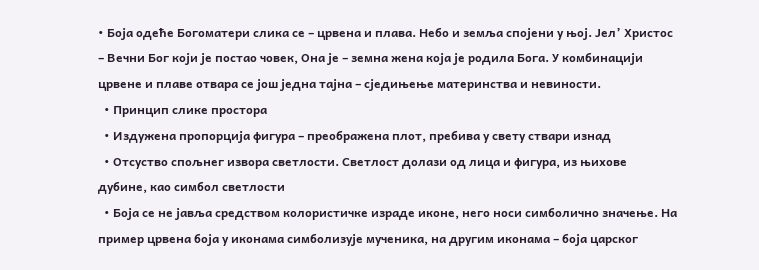• Боја одеће Богоматери слика се – црвена и плава. Небо и земља спојени у њој. Јел’ Христос – Вечни Бог који је постао човек, Она је – земна жена која је родила Бога. У комбинацији црвене и плаве отвара се још једна тајна – сједињење материнства и невиности.
  • Принцип слике простора
  • Издужена пропорција фигура – преображена плот, пребива у свету ствари изнад
  • Отсуство спољнег извора светлости. Светлост долази од лица и фигура, из њихове дубине, као симбол светлости
  • Боја се не јавља средством колористичке израде иконе, него носи симболично значење. На пример црвена боја у иконама симболизује мученика, на другим иконама – боја царског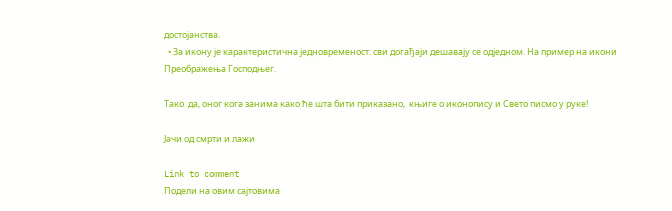достојанства.
  • За икону је карактеристична једновременост: сви догађаји дешавају се одједном. На пример на икони Преображења Господњег.

Тако  да, оног кога занима како ће шта бити приказано,  књиге о иконопису и Свето писмо у руке!

Јачи од смрти и лажи

Link to comment
Подели на овим сајтовима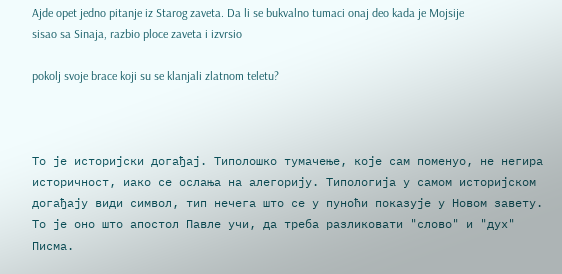Ajde opet jedno pitanje iz Starog zaveta. Da li se bukvalno tumaci onaj deo kada je Mojsije sisao sa Sinaja, razbio ploce zaveta i izvrsio

pokolj svoje brace koji su se klanjali zlatnom teletu?



То је историјски догађај. Типолошко тумачење, које сам поменуо, не негира историчност, иако се ослања на алегорију. Типологија у самом историјском догађају види символ, тип нечега што се у пуноћи показује у Новом завету. То је оно што апостол Павле учи, да треба разликовати "слово" и "дух" Писма.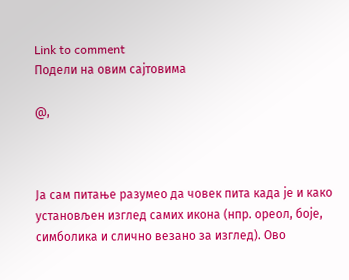Link to comment
Подели на овим сајтовима

@,



Ја сам питање разумео да човек пита када је и како установљен изглед самих икона (нпр. ореол, боје, симболика и слично везано за изглед). Ово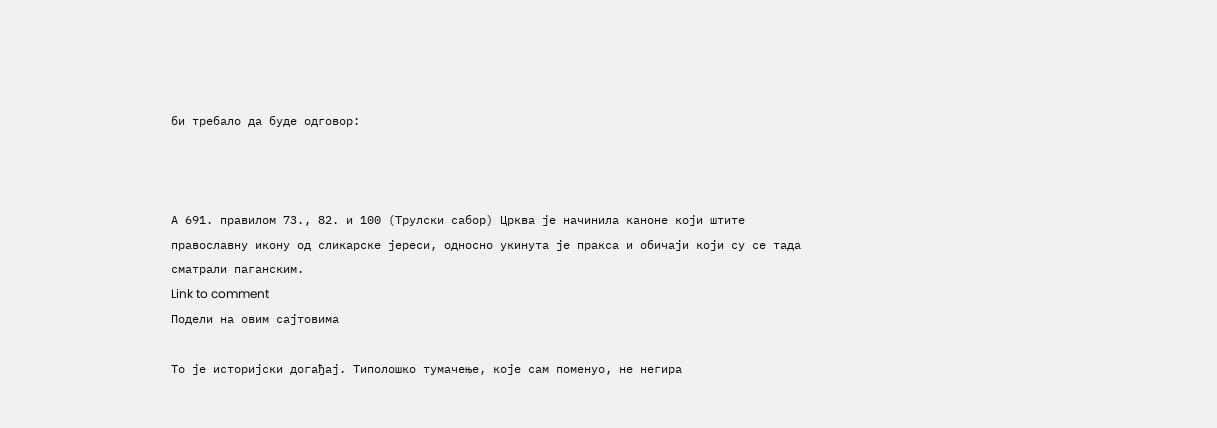би требало да буде одговор:



А 691. правилом 73., 82. и 100 (Трулски сабор) Црква је начинила каноне који штите православну икону од сликарске јереси, односно укинута је пракса и обичаји који су се тада сматрали паганским.
Link to comment
Подели на овим сајтовима

То је историјски догађај. Типолошко тумачење, које сам поменуо, не негира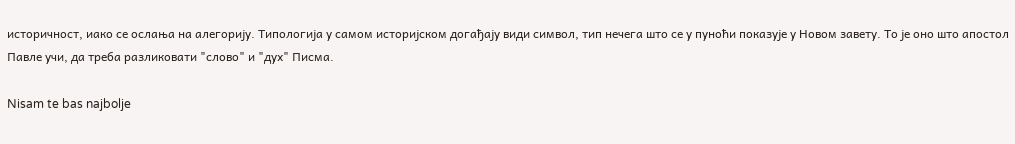историчност, иако се ослања на алегорију. Типологија у самом историјском догађају види символ, тип нечега што се у пуноћи показује у Новом завету. То је оно што апостол Павле учи, да треба разликовати "слово" и "дух" Писма.

Nisam te bas najbolje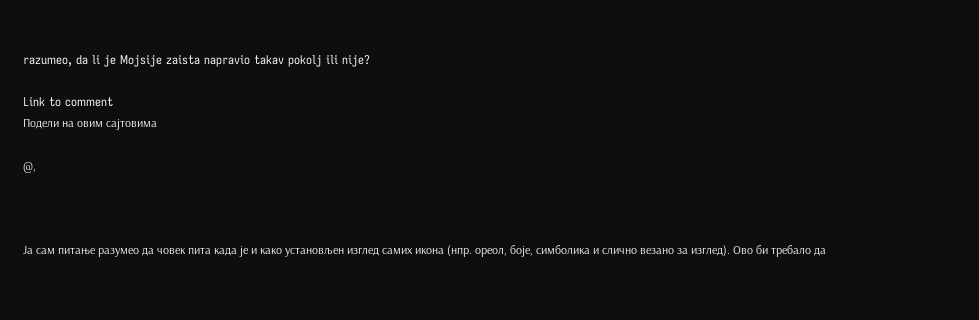razumeo, da li je Mojsije zaista napravio takav pokolj ili nije?

Link to comment
Подели на овим сајтовима

@,



Ја сам питање разумео да човек пита када је и како установљен изглед самих икона (нпр. ореол, боје, симболика и слично везано за изглед). Ово би требало да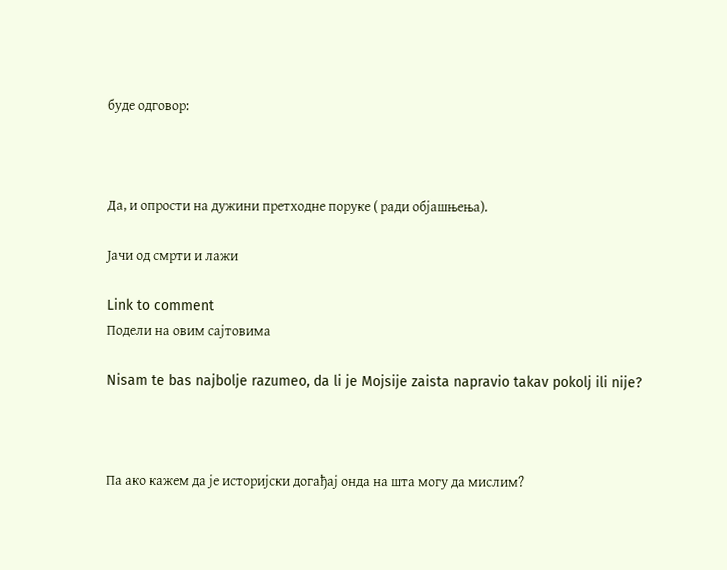буде одговор:



Да, и опрости на дужини претходне поруке ( ради објашњења).

Јачи од смрти и лажи

Link to comment
Подели на овим сајтовима

Nisam te bas najbolje razumeo, da li je Mojsije zaista napravio takav pokolj ili nije?



Па ако кажем да је историјски догађај онда на шта могу да мислим?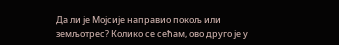Да ли је Мојсије направио покољ или земљотрес? Колико се сећам, ово друго је у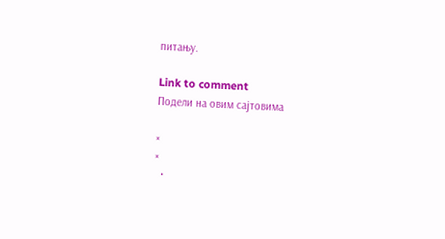питању.

Link to comment
Подели на овим сајтовима

×
×
  •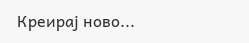Креирај ново...